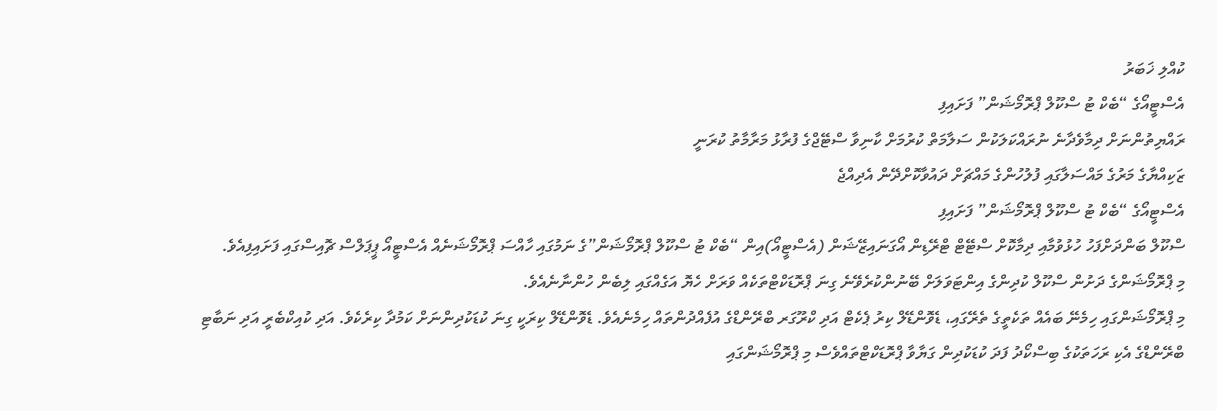ކުއްލި ޚަބަރު
އެސްޓީއޯގެ “ބެކް ޓު ސްކޫލް ޕްރޮމޯޝަން” ފަށައިފި
ރައްޔިތުންނަށް ދިމާވެދާނެ ނުރައްކަލަކުން ސަލާމަތް ކުރުމަށް ކާނިވާ ސްޓޭޖްގެ ފުރާޅު މަރާމާތު ކުރަނީ
ޒަކިއްޔާގެ މަރުގެ މައްސަލާގައި ފުލުހުންގެ މައްޗަށް ދައުވާކޮށްދޭން އެދިއްޖެ
އެސްޓީއޯގެ “ބެކް ޓު ސްކޫލް ޕްރޮމޯޝަން” ފަށައިފި
ސްކޫލް ބަންދަށްފަހު ހުޅުވުމާއި ދިމާކޮށް ސްޓޭޓް ޓްރޭޑިން އޯގަނައިޒޭޝަން (އެސްޓީއޯ)އިން “ބެކް ޓު ސްކޫލް ޕްރޮމޯޝަން”ގެ ނަމުގައި ހާއްސަ ޕްރޮމޯޝަނެއް އެސްޓީއޯ ޕީޕަލްސް ޗޮއިސްގައި ފަށައިފިއެވެ.
މި ޕްރޮމޯޝަންގެ ދަށުން ސްކޫލް ކުދިންގެ އިންޓަވަލަށް ބޭނުންކުރެވޭނެ ގިނަ ޕްރޮޑަކްޓްތަކެއް ވަރަށް ހެޔޮ އަގެއްގައި ލިބެން ހުންނާނެއެވެ.
މި ޕްރޮމޯޝަންގައި ހިމެނޭ ބައެއް ތަކެތީގެ ތެރޭގައި، ޑެވޮންޑޭލް ކިރު ޕެކެޓް އަދި ކްރޫގަރ ބްރޭންޑްގެ އުފެއްދުންތައް ހިމެނެއެވެ. ޑެވޮންޑޭލް ކިރަކީ ގިނަ ކުޑަކުދިންނަށް ކަމުދާ ކިރެކެވެ. އަދި ކުއިކްބެރީ އަދި ނަބާޓި ބްރޭންޑްގެ އެކި ރަހަތަކުގެ ބިސްކޯދު ފަދަ ކުޑަކުދިން ގަޔާވާ ޕްރޮޑަކްޓްތައްވެސް މި ޕްރޮމޯޝަންގައި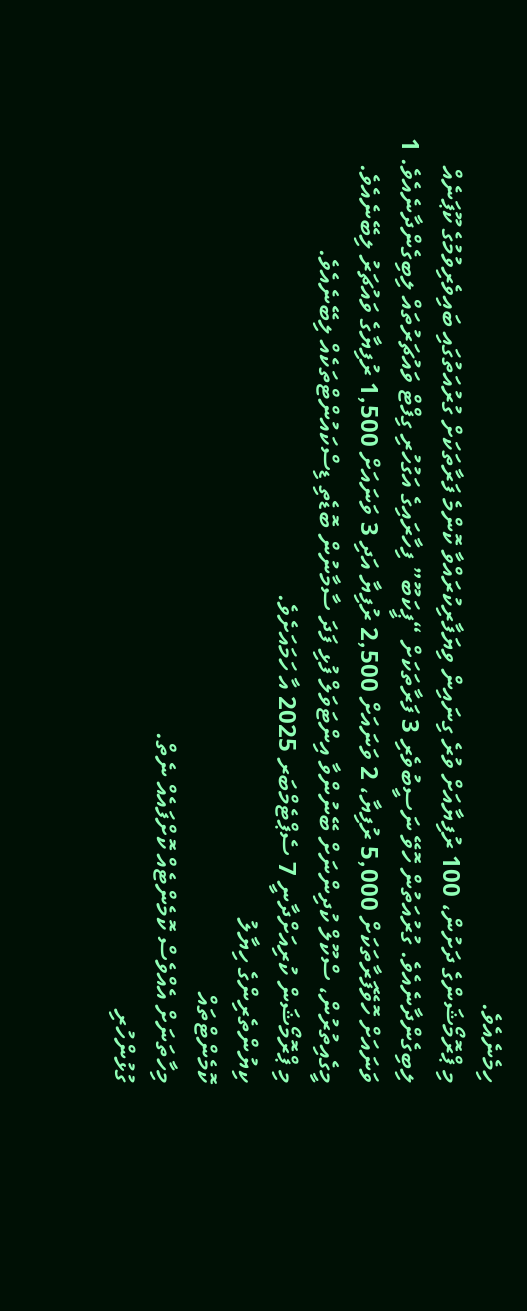ހިމެނެއެވެ.
މި ޕްރޮމޯޝަންގެ ދަށުން، 100 ރުފިޔާއަށް ވުރެ ގިނައިން ވިޔަފާރިކުރައްވާ ކޮންމެ ފަރާތަކަށް ގުރުއަތުގައި ބައިވެރިވުމުގެ ކޫޕަނެއް ލިބިގެންދާނެއެވެ. ގުރުއަތުން ހޮވޭ ނަސީބުވެރި 3 ފަރާތަކަށް “ޕީކަބޫ” ފިހާރައިގެ އަގުހުރި ގިފްޓް ވައުޗަރުތައް ލިބިގެންދާނެއެވެ. 1 ވަނައަށް ހޮވޭފަރާތަކަށް 5,000 ރުފިޔާ، 2 ވަނައަށް 2,500 ރުފިޔާ އަދި 3 ވަނައަށް 1,500 ރުފިޔާގެ ވައުޗަރު ލިބޭނެއެވެ.
މީގެއިތުރުން، ސްކޫލް ކުދިންނަށް ބޭނުންވާ އިންޓަވަލް ފުޅި ފަދަ ސާމާނުން ބޮޑެތި ޑިސްކައުންޓްތަކެއް ލިބޭނެއެވެ.
މި ޕްރޮމޯޝަން ކުރިއަށްދާނީ 7 ސެޕްޓެމްބަރ 2025 އާ ހަމައަށެވެ.
ކިޔުންތެރިންގެ ހިޔާލު
ކޮމެންޓްތައް
މިހާތަނަށް އެއްވެސް ކޮމެންޓެއް ކޮށްފައެއް ނެތް.
ގުޅުންހުރި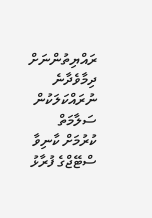ރައްޔިތުންނަށް ދިމާވެދާނެ ނުރައްކަލަކުން ސަލާމަތް ކުރުމަށް ކާނިވާ ސްޓޭޖްގެ ފުރާޅު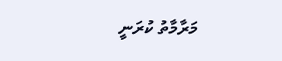މަރާމާތު ކުރަނީ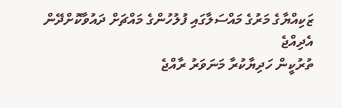ޒަކިއްޔާގެ މަރުގެ މައްސަލާގައި ފުލުހުންގެ މައްޗަށް ދައުވާކޮށްދޭން އެދިއްޖެ
ތުރުކީން ހަދިޔާކުރާ މަނަވަރު ރާއްޖެ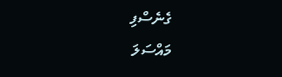ގެނެސްފި
މައްސަލަ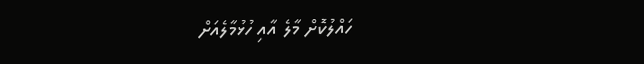ހައްލުކޮށް މާލެ އާއި ހުޅުމާލެއަށް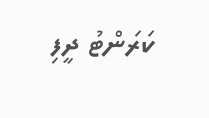ކަރަންޓު ދީފި